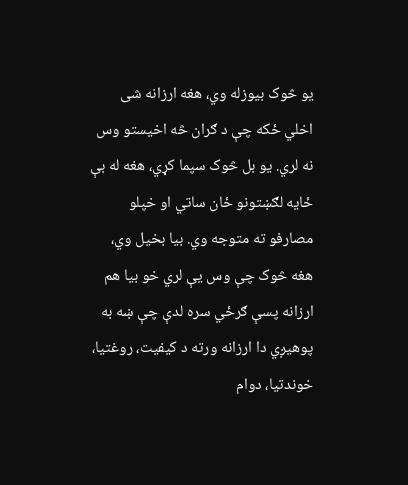يو څوک بيوزله وي، هغه ارزانه شی اخلي ځکه چې د ګران څه اخيستو وس نه لري. يو بل څوک سپما کړي، هغه له بې ځايه لګښتونو ځان ساتي او خپلو مصارفو ته متوجه وي. بيا بخيل وي، هغه څوک چې وس يې لري خو بيا هم ارزانه پسې ګرځي سره لدې چې ښه به پوهيږي دا ارزانه ورته د کيفیت، روغتيا، خوندتيا، دوام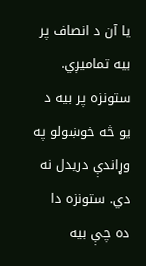يا آن د انصاف پر بيه تماميږي.
ستونزه پر بيه د يو څه خوښولو په وړاندې دريدل نه دي. ستونزه دا ده چې بيه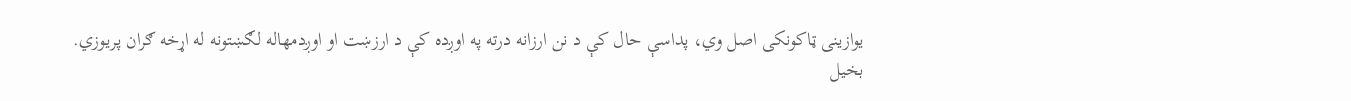يوازينی ټاکونکی اصل وي، پداسې حال کې د نن ارزانه درته په اوږده کې د ارزښت او اوږدمهاله لګښتونه له اړخه ګران پریوزي.
بخيل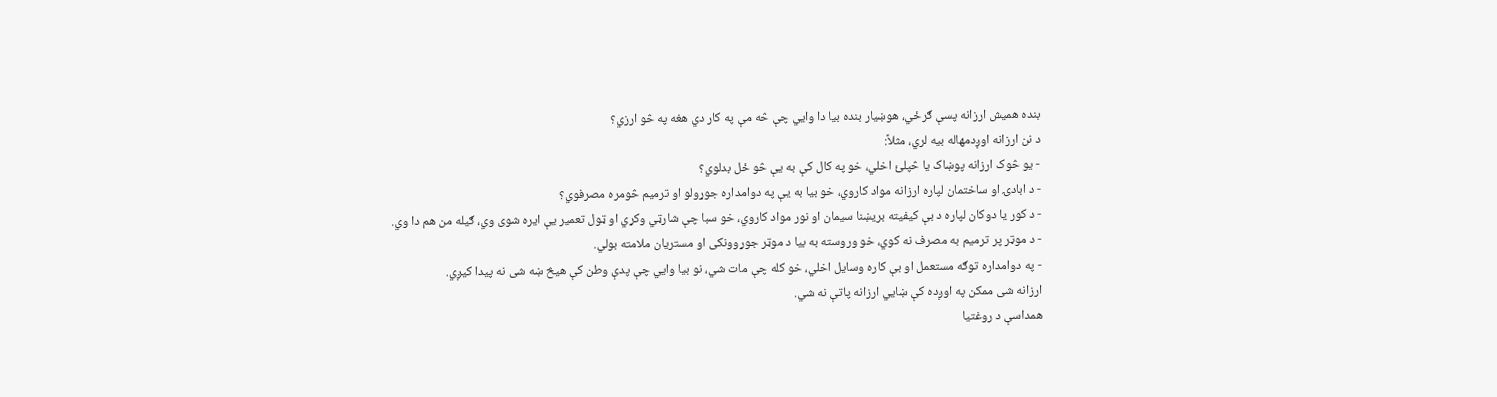بنده همیش ارزانه پسې ګرځي، هوښیار بنده بيا دا وايي چې څه مې په کار دي هغه په څو ارزي؟
د نن ارزانه اوږدمهاله بيه لري، مثلاً:
- يو څوک ارزانه پوښاک يا څپلئ اخلي، خو په کال کې به يې څو ځل بدلوي؟
- د ابادۍ او ساختمان لپاره ارزانه مواد کاروي، خو بيا به يې په دوامداره جوړولو او ترمیم څومره مصرفوي؟
- د کور يا دوکان لپاره د بې کيفیته بريښنا سيمان او نور مواد کاروي، خو سبا چې شارټي وکړي او ټول تعمير يې ايره شوی وي، ګيله من هم دا وي.
- د موټر پر ترمیم به مصرف نه کوي، خو وروسته به بيا د موټر جوړوونکی او مستريان ملامته بولي.
- په دوامداره توګه مستعمل او بې کاره وسايل اخلي، خو کله چې مات شي، نو بیا وايي چې پدې وطن کې هیڅ ښه شی نه پيدا کيږي.
ارزانه شی ممکن په اوږده کې ښايي ارزانه پاتې نه شي.
همداسې د روغتيا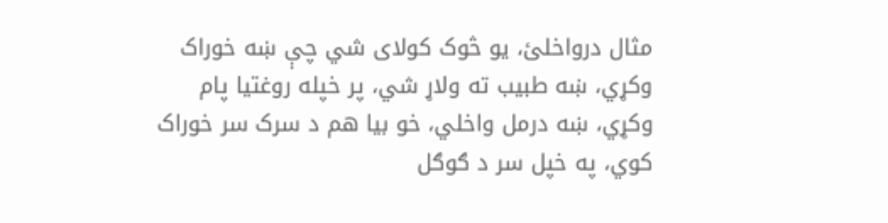مثال درواخلئ، يو څوک کولای شي چې ښه خوراک وکړي، ښه طبیب ته ولاړ شي، پر خپله روغتيا پام وکړي، ښه درمل واخلي، خو بيا هم د سرک سر خوراک کوي، په خپل سر د ګوګل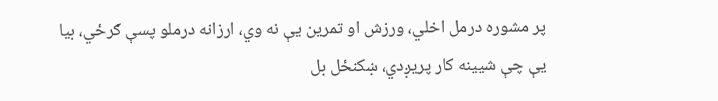پر مشوره درمل اخلي، ورزش او تمرين يې نه وي، ارزانه درملو پسې ګرځي، بيا یې چې شيينه کار پريږدي، ښکنځل بل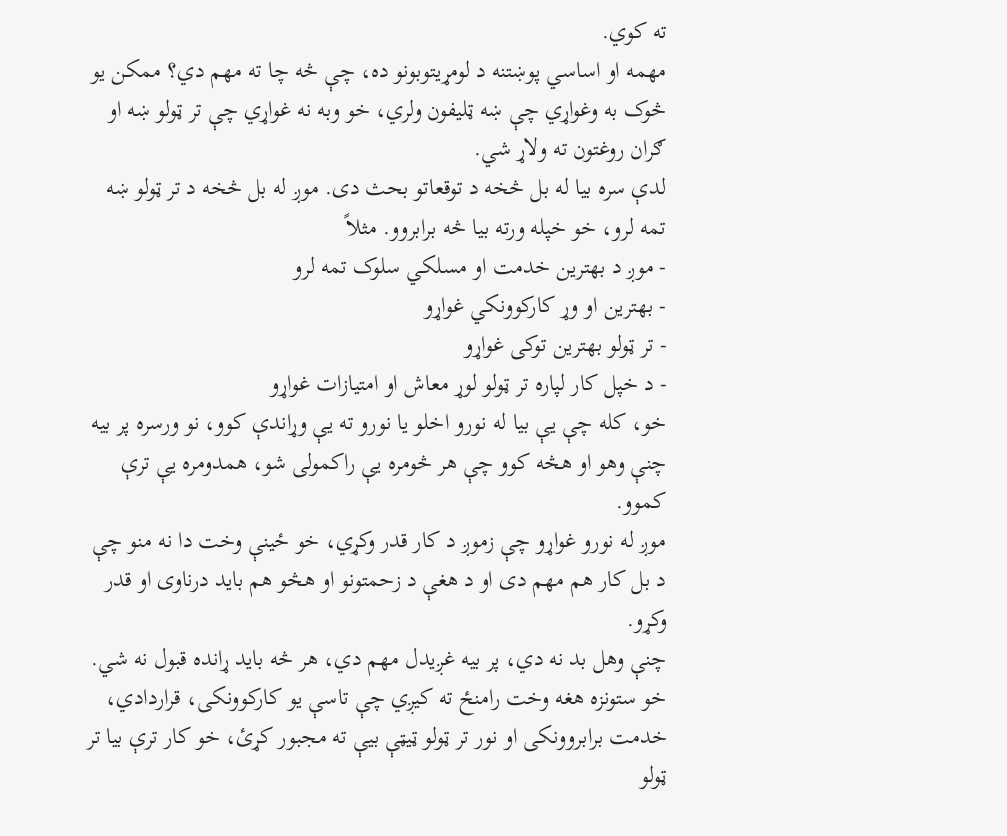ته کوي.
مهمه او اساسي پوښتنه د لومړيتوبونو ده، چې څه چا ته مهم دي؟ ممکن یو څوک به وغواړي چې ښه ټليفون ولري، خو وبه نه غواړي چې تر ټولو ښه او ګران روغتون ته ولاړ شي.
لدې سره بیا له بل څخه د توقعاتو بحث دی. موږ له بل څخه د تر ټولو ښه تمه لرو، خو خپله ورته بيا څه برابروو. مثلاً
- موږ د بهترين خدمت او مسلکي سلوک تمه لرو
- بهترين او وړ کارکوونکي غواړو
- تر ټولو بهترين توکی غواړو
- د خپل کار لپاره تر ټولو لوړ معاش او امتيازات غواړو
خو، کله چې يې بيا له نورو اخلو يا نورو ته يې وړاندې کوو، نو ورسره پر بيه چنې وهو او هڅه کوو چې هر څومره يې راکمولی شو، همدومره يې ترې کموو.
موږ له نورو غواړو چې زموږ د کار قدر وکړي، خو ځينې وخت دا نه منو چې د بل کار هم مهم دی او د هغې د زحمتونو او هڅو هم بايد درناوی او قدر وکړو.
چنې وهل بد نه دي، پر بيه غږيدل مهم دي، هر څه بايد ړانده قبول نه شي. خو ستونزه هغه وخت رامنځ ته کيږي چې تاسې يو کارکوونکی، قراردادي، خدمت برابروونکی او نور تر ټولو ټيټې بیې ته مجبور کړئ، خو کار ترې بيا تر ټولو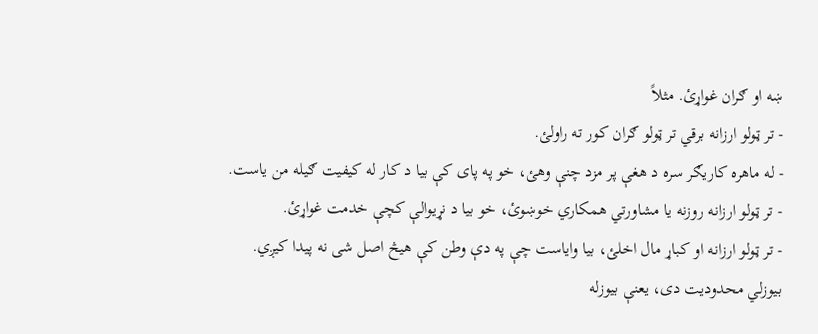ښه او ګران غواړئ. مثلاً
- تر ټولو ارزانه برقي تر ټولو ګران کور ته راولئ.
- له ماهره کاريګر سره د هغې پر مزد چنې وهئ، خو په پای کې بيا د کار له کيفيت ګيله من ياست.
- تر ټولو ارزانه روزنه يا مشاورتي همکاري خوښوئ، خو بيا د نړيوالې کچې خدمت غواړئ.
- تر ټولو ارزانه او کباړ مال اخلئ، بیا واياست چې په دې وطن کې هیڅ اصل شی نه پيدا کيږي.
بيوزلي محدوديت دی، يعنې بيوزله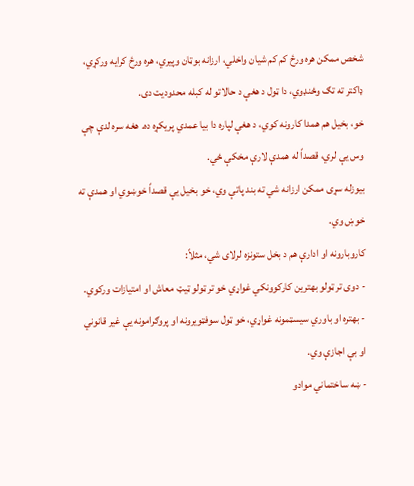شخص ممکن هره ورځ کم کم شيان واخلي، ارزانه بوټان وپيري، هره ورځ کرايه ورکړي، ډاکتر ته تګ وځنډوي، دا ټول د هغې د حالاتو له کبله محدوديت دی.
خو، بخيل هم همدا کارونه کوي، د هغې لپاره دا بيا عمدي پریکړه ده. هغه سره لدې چې وس يې لري، قصداً له همدې لارې مخکې ځي.
بيوزله سړی ممکن ارزانه شي ته بند پاتې وي، خو بخيل يې قصداً خوښوي او همدې ته خوښ وي.
کاروبارونه او ادارې هم د بخل ستونزه لرلای شي، مثلاً:
- دوی تر ټولو بهترين کارکوونکي غواړي خو تر ټولو ټيټ معاش او امتيازات ورکوي.
- بهتره او باوري سيسټمونه غواړي، خو ټول سوفټويرونه او پروګرامونه يې غير قانوني او بې اجازې وي.
- ښه ساختماني موادو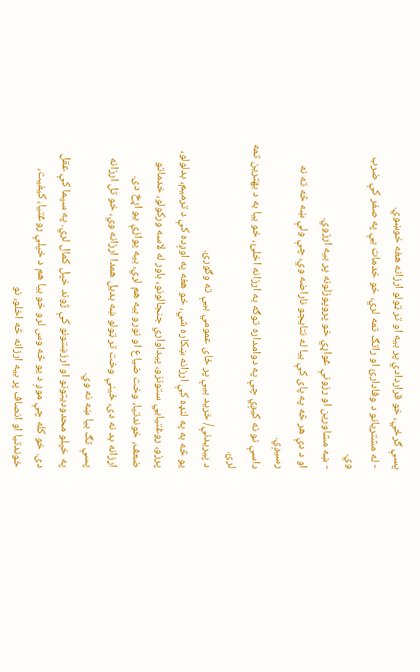پسې ګرځي، خو قراردادي پر بيه او تر ټولو ارزانه هغه خوښوي.
- له مشتريانو د وفادارئ او راتګ تمه لري، خو خدمات يې په صفر کې ضرب وي.
- ښه مشاورين او رزونې غواړي خو پروپوزلونه پر بيه ارزوي.
او د دې هر څه په پای کې بیا له نتایجو ناراضه وي، چې ولې ښه څه ته نه رسيږي.
داسې نو نه کيږي چې په دوامداره توګه به ارزانه اخلئ، خو بيا به د بهترین تمه لرئ.
د پيريدنې/ خريد بيې پر ځای عمومي بيې ته وګورئ.
يو څه به په لنډه کې ارزانه ښکاره شي، خو هغه په اوږده کې د ترمیم، بدلولو، پرزو، روغتيايي ستونزو، پيداواري جنجالونو، باور له لاسه ورکولو، خدماتو ضعف، خوندتيا، وخت ضیاع او نورو بيه هم لري، بيه يوازې يو اړخ دی.
ارزانه بد نه دی، ځينې وخت تر ټولو ښه بديل همدا ارزانه وي، خو تل ارزانه پسې تګ بيا ښه نه وي.
په خپلو محدوديتونو او ارزښتونو کې ژوند خپل کمال لري. په سپما کې عقل دی. خو کله چې موږ د يو څه وس لرو خو بيا هم د خپلې روغتيا، کيفیت، خوندتيا او انصاف پر بيه ارزانه څه اخلو، نو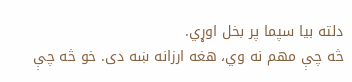دلته بيا سپما پر بخل اوړي.
څه چې مهم نه وي، هغه ارزانه ښه دی. خو څه چې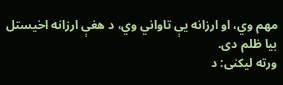مهم وي، او ارزانه يې تاواني وي، د هغې ارزانه اخيستل بيا ظلم دی.
ورته ليکنی: د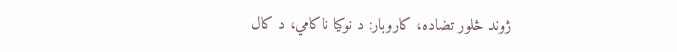ژوند څلور تضاده، کاروبار: د نوکيا ناکامي، د کال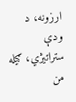ارزونه، د ودې ستراتيژي، ګيله من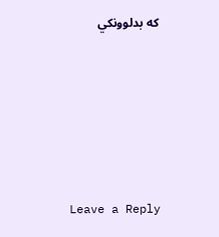که بدلوونکي






Leave a Reply